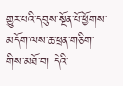གྱུར་པའི་དབུས་སྔོན་པོ་ཕྱོགས་མདོག་ལས་ཆ་ཕྲན་གཅིག་གིས་མཐོ་བ། དེའི་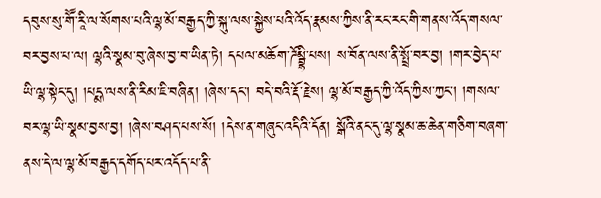དབུས་སུ་གཽ་རཱི་ལ་སོགས་པའི་ལྷ་མོ་བརྒྱད་ཀྱི་སྐུ་ལས་སྐྱེས་པའི་འོད་རྣམས་ཀྱིས་ནི་རང་རང་གི་གནས་འོད་གསལ་བར་བྱས་པ་ལ། ལྷའི་སྣམ་བུ་ཞེས་བྱ་བ་ཡིན་ཏེ། དཔལ་མཆོག་ཌོམྦྷི་པས། ས་བོན་ལས་ནི་སྤྲོ་བར་བྱ། །གར་བྱེད་པ་ཡི་ལྷ་སྟེང་དུ། །པདྨ་ལས་ནི་རིམ་ཇི་བཞིན། །ཞེས་དང་། བདེ་བའི་རྡོ་རྗེས། ལྷ་མོ་བརྒྱད་ཀྱི་འོད་ཀྱིས་ཀྱང་། །གསལ་བར་ལྷ་ཡི་སྣམ་བྱས་བྱ། །ཞེས་བཤད་པས་སོ། །དེས་ན་གཞུང་འདིའི་དོན། སྒོའི་ནང་དུ་ལྷ་སྣམ་ཆ་ཆེན་གཅིག་བཞག་ནས་དེ་ལ་ལྷ་མོ་བརྒྱད་དགོད་པར་འདོད་པ་ནི་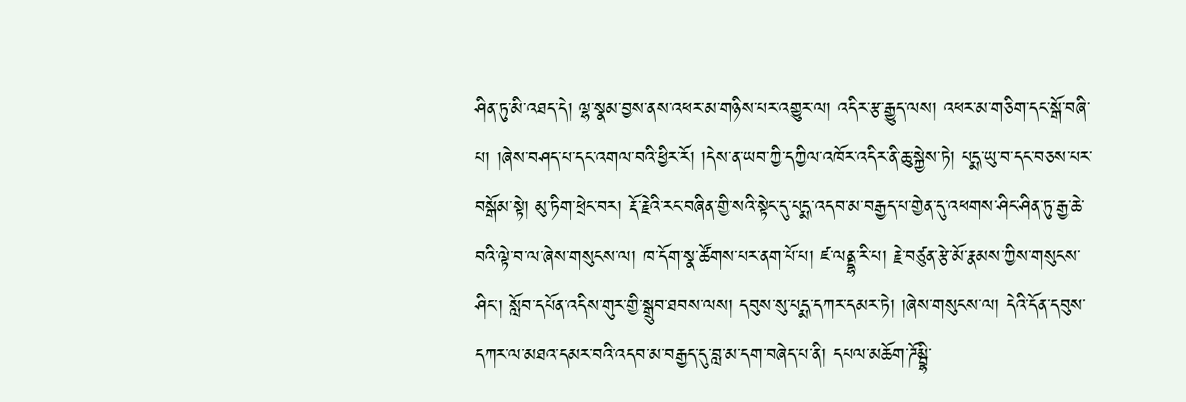ཤིན་ཏུ་མི་འཐད་དེ། ལྷ་སྣམ་བྱས་ནས་འཕར་མ་གཉིས་པར་འགྱུར་ལ། འདིར་རྩ་རྒྱུད་ལས། འཕར་མ་གཅིག་དང་སྒོ་བཞི་པ། །ཞེས་བཤད་པ་དང་འགལ་བའི་ཕྱིར་རོ། །དེས་ན་ཡབ་ཀྱི་དཀྱིལ་འཁོར་འདིར་ནི་ཆུ་སྐྱེས་ཏེ། པདྨ་ཡུ་བ་དང་བཅས་པར་བསྒོམ་སྟེ། མུ་ཏིག་ཕྲེང་བར། རྡོ་རྗེའི་རང་བཞིན་གྱི་སའི་སྟེང་དུ་པདྨ་འདབ་མ་བརྒྱད་པ་གྱེན་དུ་འཕགས་ཤིང་ཤིན་ཏུ་རྒྱ་ཆེ་བའི་ལྟེ་བ་ལ་ཞེས་གསུངས་ལ། ཁ་དོག་སྣ་ཚོགས་པར་ནག་པོ་པ། ཛ་ལནྡྷ་རི་པ། རྗེ་བཙུན་རྩེ་མོ་རྣམས་ཀྱིས་གསུངས་ཤིང་། སློབ་དཔོན་འདིས་གུར་གྱི་སྒྲུབ་ཐབས་ལས། དབུས་སུ་པདྨ་དཀར་དམར་ཏེ། །ཞེས་གསུངས་ལ། དེའི་དོན་དབུས་དཀར་ལ་མཐའ་དམར་བའི་འདབ་མ་བརྒྱད་དུ་བླ་མ་དག་བཞེད་པ་ནི། དཔལ་མཆོག་ཌོམྦྷི་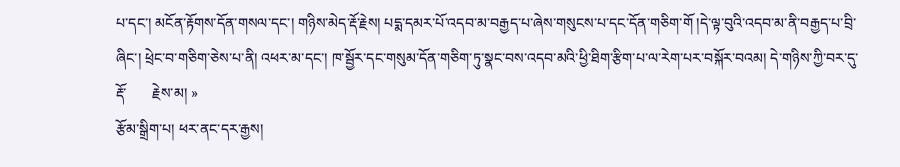པ་དང་། མངོན་རྟོགས་དོན་གསལ་དང་། གཉིས་མེད་རྡོ་རྗེས། པདྨ་དམར་པོ་འདབ་མ་བརྒྱད་པ་ཞེས་གསུངས་པ་དང་དོན་གཅིག་གོ །དེ་ལྟ་བུའི་འདབ་མ་ནི་བརྒྱད་པ་བྲི་ཞིང་། ཕྲེང་བ་གཅིག་ཅེས་པ་ནི། འཕར་མ་དང་། ཁ་སྦྱོར་དང་གསུམ་དོན་གཅིག་ཏུ་སྣང་བས་འདབ་མའི་ཕྱི་ཐིག་རྩིག་པ་ལ་རེག་པར་བསྐོར་བའམ། དེ་གཉིས་ཀྱི་བར་དུ་རྡོ་       རྗེས་མ། »
རྩོམ་སྒྲིག་པ། ཕར་ནང་དར་རྒྱས།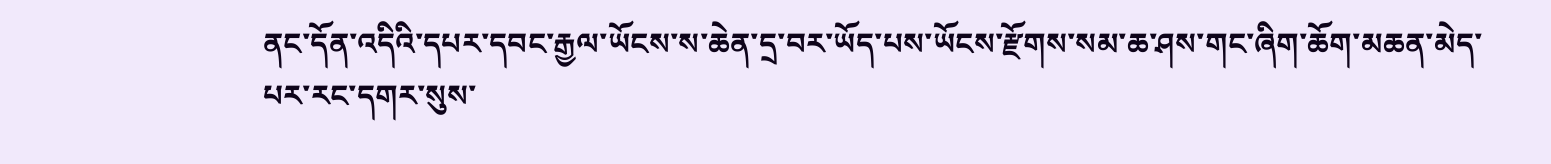ནང་དོན་འདིའི་དཔར་དབང་རྒྱལ་ཡོངས་ས་ཆེན་དྲ་བར་ཡོད་པས་ཡོངས་རྫོགས་སམ་ཆ་ཤས་གང་ཞིག་ཆོག་མཆན་མེད་པར་རང་དགར་སུས་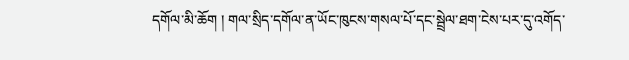དགོལ་མི་ཆོག ། གལ་སྲིད་དགོལ་ན་ཡོང་ཁུངས་གསལ་པོ་དང་སྦྲེལ་ཐག་ངེས་པར་དུ་འགོད་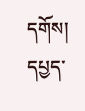དགོས།
དཔྱད་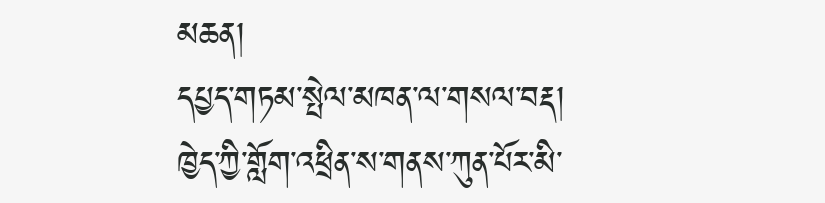མཆན།
དཔྱད་གཏམ་སྤེལ་མཁན་ལ་གསལ་བརྡ།
ཁྱེད་ཀྱི་གློག་འཕྲིན་ས་གནས་ཀུན་པོར་མི་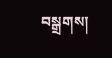བསྒྲགས།